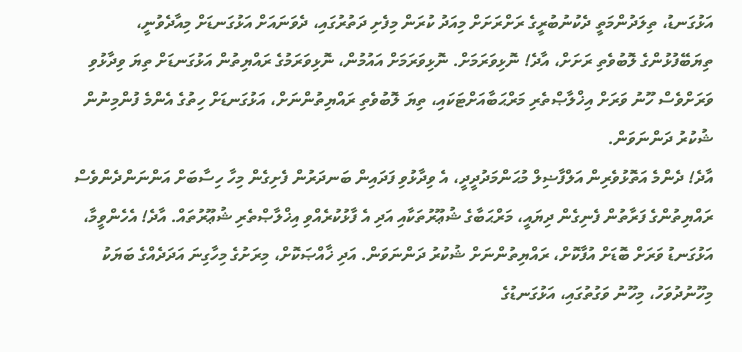އަޅުގަނޑު، ތިލަދުންމަތީ ދެކުނުބުރީގެ ރަށްރަށަށް މިއަދު ކުރަން މިފެށި ދަތުރުގައި، ދެވަނައަށް އަޅުގަނޑަށް މިއާދެވުނީ، ތިޔަބޭފުޅުންގެ ލޮބުވެތި ރަށަށް، އާދެ! ނޮޅިވަރަމަށް. ނޮޅިވަރަމަށް އައުމުން، ނޮޅިވަރަމުގެ ރައްޔިތުން އަޅުގަނޑަށް ތިޔަ ވިދާޅުވި ވަރަށްވެސް ހޫނު ވަރަށް އިޚްލާޞްތެރި މަރްޙަބާއަށްޓަކައި، ތިޔަ ލޮބުވެތި ރައްޔިތުންނަށް، އަޅުގަނޑަށް ހިތުގެ އެންމެ ފުންމިނުން ޝުކުރު ދަންނަވަން.
އާދެ! ދެންމެ އަތޮޅުވެރިން އަލްފާޟިލް މުޙަންމަދުދީދީ، އެ ވިދާޅުވި ފަދައިން ބަނދަރުން ފެށިގެން މިހާ ހިސާބަށް އަންނަންދެންވެސް ރައްޔިތުންގެ ފަރާތުން ފެނިގެން ދިޔައީ، މަރްޙަބާގެ ޝުޢޫރުތަކާއި އަދި އެ ފާޅުކުރެއްވި އިޚްލާޞްތެރި ޝުޢޫރުތައް. އާދެ! އެހެންވީމާ، އަޅުގަނޑު ވަރަށް ބޮޑަށް އުފާކޮށް، ރައްޔިތުންނަށް ޝުކުރު ދަންނަވަން. އަދި ޚާއްޞަކޮށް، މިރަށުގެ މިހާގިނަ އަދަދެއްގެ ބަޔަކު މިހޫނުދުވަހު، މިހޫނު ވަގުތުގައި، އަޅުގަނޑުގެ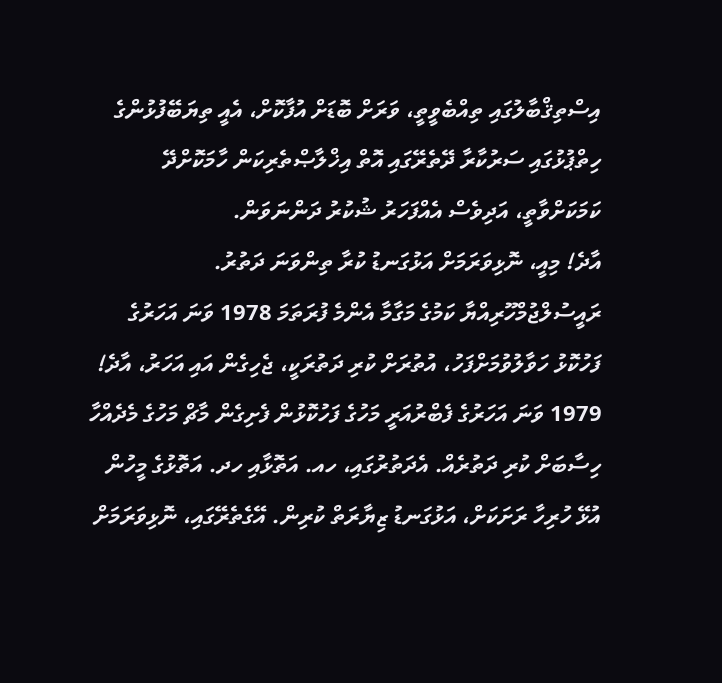އިސްތިޤްބާލުގައި ތިއްބެވީތީ، ވަރަށް ބޮޑަށް އުފާކޮށް، އެއީ ތިޔަބޭފުޅުންގެ ހިތްޕުޅުގައި ސަރުކާރާ ދޭތެރޭގައި އޮތް އިޚްލާޞްތެރިކަން ހާމަކޮށްދޭ ކަމަކަށްވާތީ، އަދިވެސް އެއްފަހަރު ޝުކުރު ދަންނަވަން.
އާދެ! މިއީ، ނޮޅިވަރަމަށް އަޅުގަނޑު ކުރާ ތިންވަނަ ދަތުރު. ރައީސުލްޖުމްހޫރިއްޔާ ކަމުގެ މަގާމާ އެންމެ ފުރަތަމަ 1978 ވަނަ އަހަރުގެ ފަހުކޮޅު ހަވާލުވުމަށްފަހު، އުތުރަށް ކުރި ދަތުރަކީ، ޖެހިގެން އައި އަހަރު، އާދެ! 1979 ވަނަ އަހަރުގެ ފެބްރުއަރީ މަހުގެ ފަހުކޮޅުން ފެށިގެން މާޗް މަހުގެ މެދެއްހާ ހިސާބަށް ކުރި ދަތުރެއް. އެދަތުރުގައި، ހއ. އަތޮޅާއި ހދ. އަތޮޅުގެ މީހުން އުޅޭ ހުރިހާ ރަށަކަށް، އަޅުގަނޑު ޒިޔާރަތް ކުރިން. އޭގެތެރޭގައި، ނޮޅިވަރަމަށް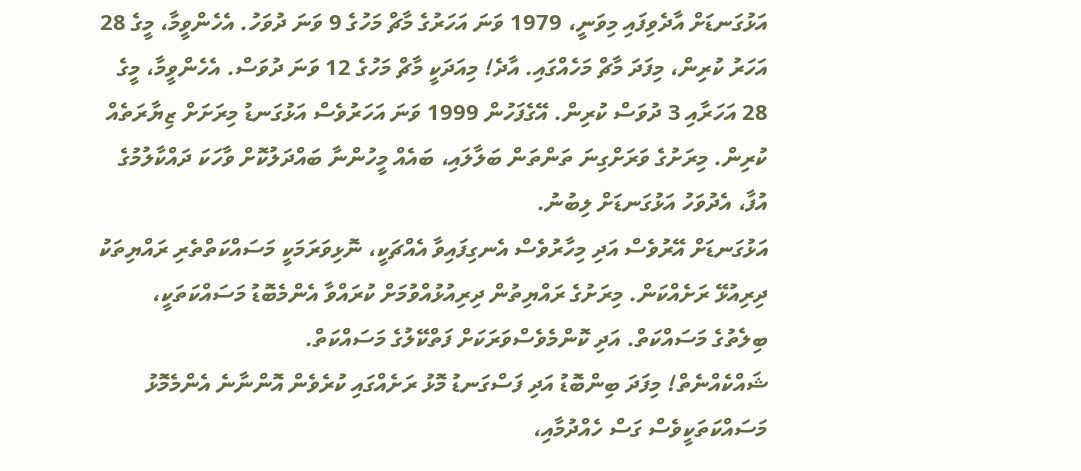އަޅުގަނޑަށް އާދެވިފައި މިވަނީ، 1979 ވަނަ އަހަރުގެ މާޗް މަހުގެ 9 ވަނަ ދުވަހު. އެހެންވީމާ، މީގެ 28 އަހަރު ކުރިން، މިފަދަ މާޗް މަހެއްގައި. އާދެ! މިއަދަކީ މާޗް މަހުގެ 12 ވަނަ ދުވަސް. އެހެންވީމާ، މީގެ 28 އަހަރާއި 3 ދުވަސް ކުރިން. އޭގެފަހުން 1999 ވަނަ އަހަރުވެސް އަޅުގަނޑު މިރަށަށް ޒިޔާރަތެއް ކުރިން. މިރަށުގެ ވަރަށްގިނަ ތަންތަން ބަލާލައި، ބައެއް މީހުންނާ ބައްދަލުކޮށް ވާހަކަ ދައްކާލުމުގެ އުފާ، އެދުވަހު އަޅުގަނޑަށް ލިބުނު.
އަޅުގަނޑަށް އޭރުވެސް އަދި މިހާރުވެސް އެނގިފައިވާ އެއްޗަކީ، ނޮޅިވަރަމަކީ މަސައްކަތްތެރި ރައްޔިތަކު ދިރިއުޅޭ ރަށެއްކަން. މިރަށުގެ ރައްޔިތުން ދިރިއުޅުއްވުމަށް ކުރައްވާ އެންމެބޮޑު މަސައްކަތަކީ، ބިލެތުގެ މަސައްކަތް. އަދި ކޮންމެވެސްވަރަކަށް ފަތްކޭލުގެ މަސައްކަތް.
ޝައްކެއްނެތް! މިފަދަ ބިންބޮޑު އަދި ފަސްގަނޑު މޮޅު ރަށެއްގައި ކުރެވެން އޮންނާނެ އެންމެމޮޅު މަސައްކަތަކީވެސް ގަސް ހެއްދުމާއި،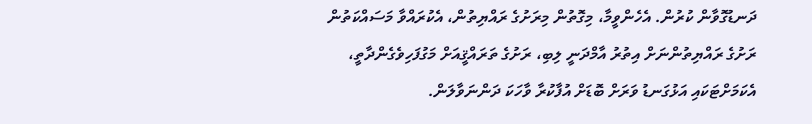ދަނޑުގޮވާން ކުރުން. އެހެންވީމާ، މިގޮތުން މިރަށުގެ ރައްޔިތުން، އެކުރައްވާ މަސައްކަތުން ރަށުގެ ރައްޔިތުންނަށް އިތުރު އާމްދަނީ ލިބި، ރަށުގެ ތަރައްޤީއަށް މަގުފަހިވެގެންދާތީ، އެކަމަށްޓަކައި އަޅުގަނޑު ވަރަށް ބޮޑަށް އުފާކުރާ ވާހަކަ ދަންނަވާލަން.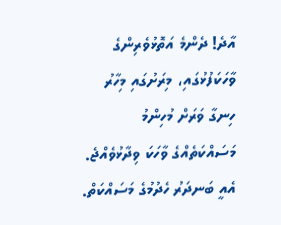އާދެ! ދެންމެ އަތޮޅުވެރިންގެ ވާހަކަފުޅުގައި، މިރަށުގައި މިހާރު ހިނގާ ވަރަށް މުހިންމު މަސައްކަތެއްގެ ވާހަކަ ވިދާޅުވެއްޖެ. އެއީ ބަނދަރު ހެދުމުގެ މަސައްކަތް.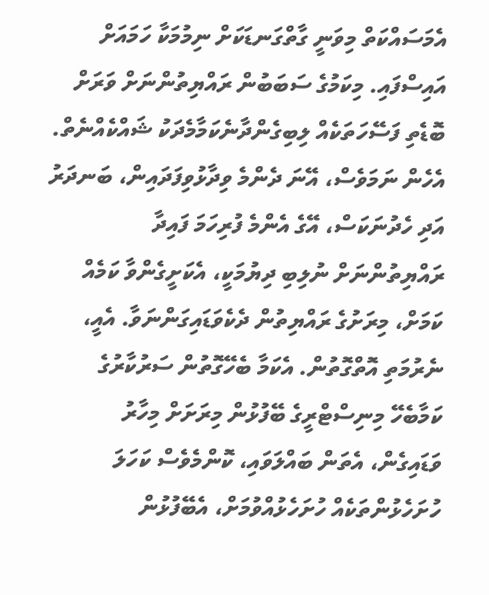އެމަސައްކަތް މިވަނީ ގާތްގަނޑަކަށް ނިމުމަކާ ހަމައަށް އައިސްފައި. މިކަމުގެ ސަބަބުން ރައްޔިތުންނަށް ވަރަށް ބޮޑެތި ފަސޭހަތަކެއް ލިބިގެންދާނެކަމާމެދަކު ޝައްކެއްނެތް. އެހެން ނަމަވެސް، އޭނަ ދެންމެ ވިދާޅުވިފަދައިން، ބަނދަރު އަދި ހެދުނަކަސް، އޭގެ އެންމެ ފުރިހަމަ ފައިދާ ރައްޔިތުންނަށް ނުލިބި ދިޔުމަކީ، އެކަށީގެންވާ ކަމެއް ކަމަށް، މިރަށުގެ ރައްޔިތުން ދެކެވަޑައިގަންނަވާ. އެއީ، ނެރުމަތި އޮތްގޮތުން. އެކަމާ ބެހޭގޮތުން ސަރުކާރުގެ ކަމާބެހޭ މިނިސްޓްރީގެ ބޭފުޅުން މިރަށަށް މިހާރު ވަޑައިގެން، އެތަން ބައްލަވައި، ކޮންމެވެސް ކަހަލަ ހުށަހެޅުންތަކެއް ހުށަހެޅުއްވުމަށް، އެބޭފުޅުން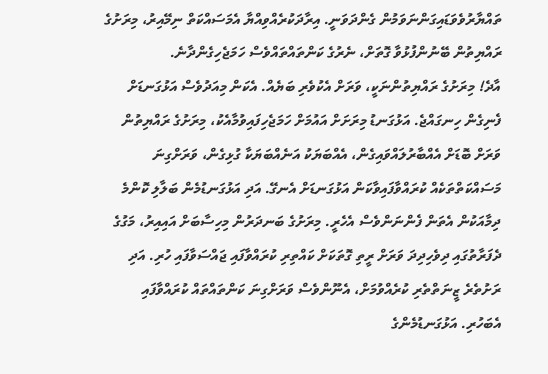ތައްޔާރުވެވަޑައިގަންނަވަމުން ގެންދަވަނީ. އިރާދަކުރެއްވިއްޔާ އެމަސައްކަތް ނިމޭއިރު، މިރަށުގެ ރައްޔިތުން ބޭނުންފުޅުވާ ގޮތަށް، ނެރުގެ ކަންތައްތައްވެސް ހަމަޖެހިގެންދާނެ.
އާދެ! މިރަށުގެ ރައްޔިތުންނަކީ، ވަރަށް އެކުވެރި ބަޔެއް. އެކަން މިއަދުވެސް އަޅުގަނޑަށް ފެނިގެން ހިނގައްޖެ. އަޅުގަނޑު މިރަށަށް އައުމަށް ހަމަޖެހިފައިވުމާއެކު، މިރަށުގެ ރައްޔިތުން ވަރަށް ބޮޑަށް އެއްބާރުލައްވައިގެން، އެއްބަޔަކު އަނެއްބަޔަކާ ގުޅިގެން، ވަރަށްގިނަ މަސައްކަތްތަކެއް ކުރައްވާފައިވާކަން އަޅުގަނޑަށް އެނގޭ. އަދި އަޅުގަނޑުމެން ބަލާލި ކޮންމެ ދިމާއަކުން އެތަން ފެންނަންވެސް އެހެރީ. މިރަށުގެ ބަނދަރުން މިހިސާބަށް އައިއިރު، މަގުގެ ދެފަރާތުގައި ދިވެހިދިދަ ވަރަށް ރީތި ގޮތަކަށް ކައްތިރި ކުރައްވާފައި ޖައްސަވާފައި ހުރި. އަދި ރަށުތެރެ ޒީނަތްތެރި ކުރެއްވުމަށް، އެނޫންވެސް ވަރަށްގިނަ ކަންތައްތައް ކުރައްވާފައި އެބަހުރި. އަޅުގަނޑުމެންގެ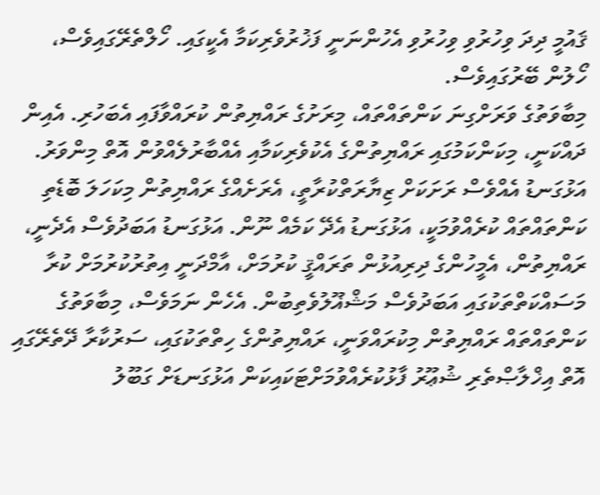ޤައުމީ ދިދަ ވިހުރުވި ވިހުރުވި އެހުންނަނީ ފަޚުރުވެރިކަމާ އެކީގައި. ހޯލްތެރޭގައިވެސް، ހޯލުން ބޭރުގައިވެސް.
މިބާވަތުގެ ވަރަށްގިނަ ކަންތައްތައް، މިރަށުގެ ރައްޔިތުން ކުރައްވާފައި އެބަހުރި. އެއިން ދައްކަނީ، މިކަންކަމުގައި ރައްޔިތުންގެ އެކުވެރިކަމާއި އެއްބާރުލެއްވުން އޮތް މިންވަރު. އަޅުގަނޑު އެއްވެސް ރަށަކަށް ޒިޔާރަތްކުރާތީ، އެރަށެއްގެ ރައްޔިތުން މިކަހަލަ ބޮޑެތި ކަންތައްތައް ކުރެއްވުމަކީ، އަޅުގަނޑު އެދޭ ކަމެއް ނޫން. އަޅުގަނޑު އަބަދުވެސް އެދެނީ، ރައްޔިތުން، އެމީހުންގެ ދިރިއުޅުން ތަރައްޤީ ކުރުމަށް، އާމްދަނީ އިތުރުކުރުމަށް ކުރާ މަސައްކަތްތަކުގައި އަބަދުވެސް މަޝްޣޫލުވެތިބުން. އެހެން ނަމަވެސް، މިބާވަތުގެ ކަންތައްތައް ރައްޔިތުން މިކުރައްވަނީ، ރައްޔިތުންގެ ހިތްތަކުގައި، ސަރުކާރާ ދޭތެރޭގައި އޮތް އިޚްލާޞްތެރި ޝުޢޫރު ފާޅުކުރެއްވުމަށްޓަކައިކަން އަޅުގަނޑަށް ގަބޫލު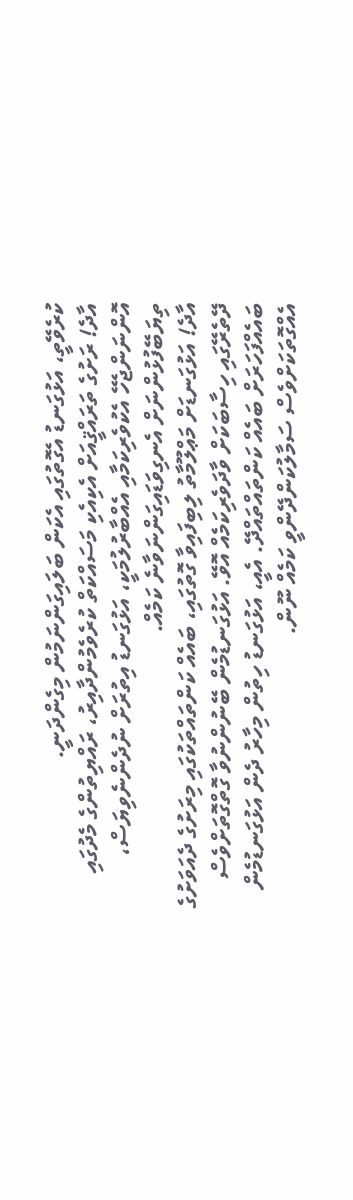ކުރެވޭތީ، އަޅުގަނޑު އެގޮތުގައި އެކަން ބަލައިގަންނަމުން މިގެންދަނީ.
އާދެ! ރަށުގެ ތަރައްޤީއަށް އެކިއެކި މަސައްކަތް ކުރެވެމުންދާއިރު، ރައްޔިތުންގެ މެދުގައި އޮންނަންޖެހޭ އެކުވެރިކަމާއި އެއްބާރުލުމަކީ، އަޅުގަނޑު އިތުރަށް ނުދެންނެވިޔަސް، ތިޔަބޭފުޅުންނަށް އެނގިވަޑައިގަންނަވާނެ ކަމެއް.
އާދެ! އަޅުގަނޑަށް މަޢްލޫމާތު ލިބިފައިވާ ގޮތުގައި، ބައެއް ކަންތައްތަކުގައި މިރަށުގެ ދެއަވަށުގެ ދޭތެރޭގައި ހިސާބަކަށް ވާދަވެރިކަމެއް އޮވޭ. އަޅުގަނޑުމެން ބޭނުންނުވާ ގޮތްގޮތަށްވެސް ބައެއްފަހަރަށް ބައެއް ކަންތައްތައްދޭ. އެއީ، އަޅުގަނޑު ހިތުން މިހާރު ދެން އަޅުގަނޑުމެން އެއްގޮތަކަށްވެސް ސަމާލުކަންދޭންވީ ކަމެއް ނޫން.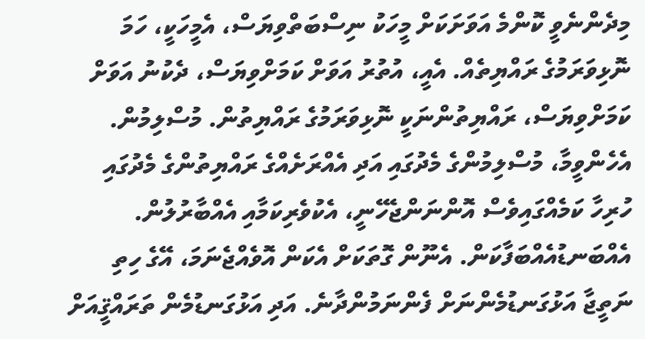މިދެންނެވީ ކޮންމެ އަވަށަކަށް މީހަކު ނިސްބަތްވިޔަސް، އެމީހަކީ، ހަމަ ނޮޅިވަރަމުގެ ރައްޔިތެއް. އެއީ، އުތުރު އަވަށް ކަމަށްވިޔަސް، ދެކުނު އަވަށް ކަމަށްވިޔަސް، ރައްޔިތުންނަކީ ނޮޅިވަރަމުގެ ރައްޔިތުން. މުސްލިމުން. އެހެންވީމާ، މުސްލިމުންގެ މެދުގައި އަދި އެއްރަށެއްގެ ރައްޔިތުންގެ މެދުގައި ހުރިހާ ކަމެއްގައިވެސް އޮންނަންޖެހޭނީ، އެކުވެރިކަމާއި އެއްބާރުލުން. އެއްބަނޑުއެއްބަފާކަން. އެނޫން ގޮތަކަށް އެކަން އޮވެއްޖެނަމަ، އޭގެ ހިތި ނަތީޖާ އަޅުގަނޑުމެންނަށް ފެންނަމުންދާނެ. އަދި އަޅުގަނޑުމެން ތަރައްޤީއަށް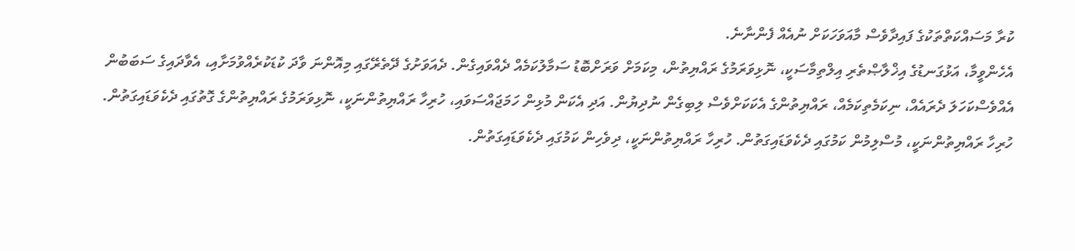ކުރާ މަސައްކަތްތަކުގެ ފައިދާވެސް މާއަވަހަކަށް ނުއެއް ފެންނާނެ.
އެހެންވީމާ، އަޅުގަނޑުގެ އިޚްލާޞްތެރި އިލްތިމާސަކީ، ނޮޅިވަރަމުގެ ރައްޔިތުން، މިކަމަށް ވަރަށްބޮޑު ސަމާލުކަމެއް ދެއްވައިގެން. ދެއަވަށުގެ ދޭތެރޭގައި މިއޮންނަ ވާދަ ކުޑަކުރެއްވުމަށާއި، އެވާދައިގެ ސަބަބުން އެއްވެސްކަހަލަ ދެރައެއް، ނިކަމެތިކަމެއް، ރައްޔިތުންގެ އެކަކަށްވެސް ލިބިގެން ނުދިޔުން. އަދި އެކަން މުޅިން ހަމަޖައްސަވައި، ހުރިހާ ރައްޔިތުންނަކީ، ނޮޅިވަރަމުގެ ރައްޔިތުންގެ ގޮތުގައި ދެކެވަޑައިގަތުން. ހުރިހާ ރައްޔިތުންނަކީ، މުސްލިމުން ކަމުގައި ދެކެވަޑައިގަތުން. ހުރިހާ ރައްޔިތުންނަކީ، ދިވެހިން ކަމުގައި ދެކެވަޑައިގަތުން.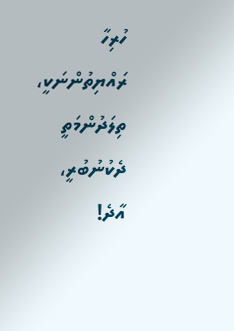ހުރިހާ ރައްޔިތުންނަކީ، ތިލަދުންމަތީ ދެކުނުބުރީ، އާދެ!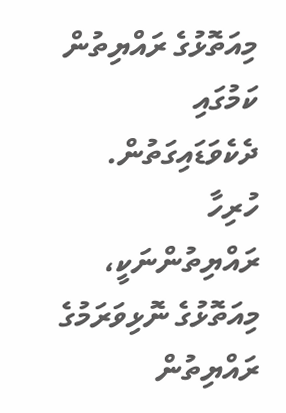މިއަތޮޅުގެ ރައްޔިތުން ކަމުގައި ދެކެވަޑައިގަތުން. ހުރިހާ ރައްޔިތުންނަކީ، މިއަތޮޅުގެ ނޮޅިވަރަމުގެ ރައްޔިތުން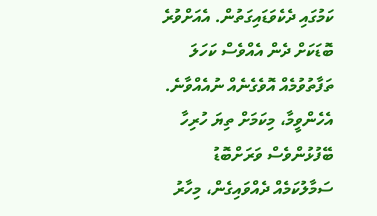ކަމުގައި ދެކެވަޑައިގަތުން. އެއަށްވުރެ ބޮޑަކަށް ދެން އެއްވެސް ކަހަލަ ތަފާތުވުމެއް އޮވެގެނެއް ނުއެއްވާނެ.
އެހެންވީމާ، މިކަމަށް ތިޔަ ހުރިހާ ބޭފުޅުންވެސް ވަރަށްބޮޑު ސަމާލުކަމެއް ދެއްވައިގެން، މިހާރު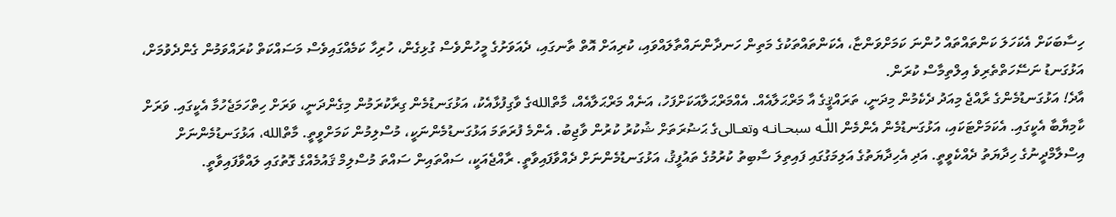ހިސާބަކަށް އެކަހަލަ ކަންތައްތައް ހުންނަ ކަމަށްވަންޏާ، އެކަންތައްތަކުގެ މަތިން ހަނދާންނައްތާލައްވައި، ކުރިއަށް އޮތް ތާނގައި، ދެއަވަށުގެ މީހުންވެސް ގުޅިގެން، ހުރިހާ ކަމެއްގައިވެސް މަސައްކަތް ކުރައްވަމުން ގެންދެވުމަށް، އަޅުގަނޑު ނަސޭހަތްތެރިވެ އިލްތިމާސް ކުރަން.
އާދެ! އަޅުގަނޑުމެންގެ ރާއްޖެ މިއަދު ދެކެމުން މިދަނީ، ތަރައްޤީގެ އާ މަރްޙަލާއެއް. އެއްމަރްޙަލާއަކަށްފަހު، އަނެއް މަރްޙަލާއެއް، މާތްاللهގެ ވާގިފުޅާއެކު، އަޅުގަނޑުމެން ގިރާކުރަމުން މިގެންދަނީ، ވަރަށް ހިތްހަމަޖެހުމާ އެކީގައި. ވަރަށް ކާމިޔާބާ އެކީގައި. އެކަމަށްޓަކައި، އަޅުގަނޑުމެން އެންމެން اللّـه سبحـانـه وتعـالىގެ ޙަޟުރަތަށް ޝުކުރު ކުރުން ވާޖިބު. އެންމެ ފުރަތަމަ އަޅުގަނޑުމެންނަކީ، މުސްލިމުން ކަމަށްވީތީ. މާތްالله، އަޅުގަނޑުމެންނަށް އިސްލާމްދީނުގެ ހިދާޔަތު ދެއްކެވީތީ. އަދި އެހިދާޔަތުގެ އަލިމަގުގައި ފައިތިލަ ސާބިތު ކުރުމުގެ ތައުފީޤު، އަޅުގަނޑުމެންނަށް ދެއްވާފައިވާތީ. ރާއްޖެއަކީ، ސައްތައިން ސައްތަ މުސްލިމް ޤައުމެއްގެ ގޮތުގައި ލައްވާފައިވާތީ.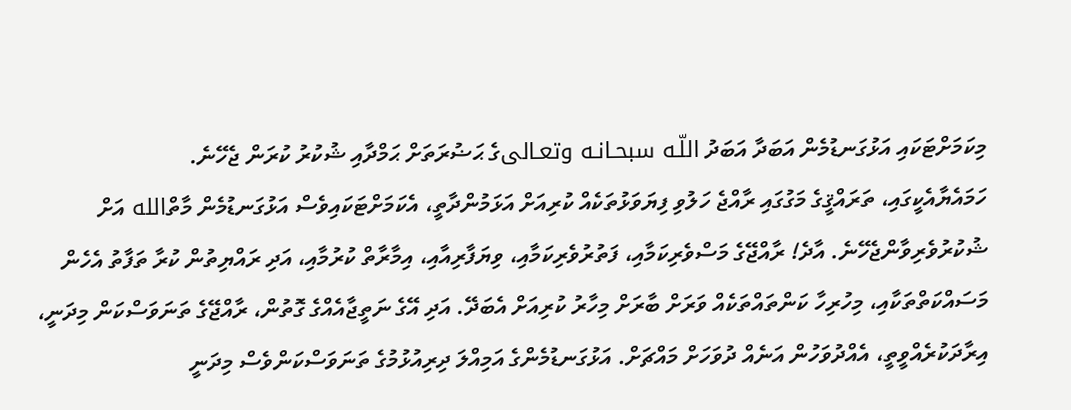މިކަމަށްޓަކައި އަޅުގަނޑުމެން އަބަދާ އަބަދު اللّـه سبحـانـه وتعـالىގެ ޙަޟުރަތަށް ޙަމްދާއި ޝުކުރު ކުރަން ޖެހޭނެ.
ހަމައެޔާއެކީގައި، ތަރައްޤީގެ މަގުގައި ރާއްޖެ ހަލުވި ފިޔަވަޅުތަކެއް ކުރިއަށް އަޅަމުންދާތީ، އެކަމަށްޓަކައިވެސް އަޅުގަނޑުމެން މާތްالله އަށް ޝުކުރުވެރިވާންޖެހޭނެ. އާދެ! ރާއްޖޭގެ މަސްވެރިކަމާއި، ފަތުރުވެރިކަމާއި، ވިޔަފާރިއާއި، އިމާރާތް ކުރުމާއި، އަދި ރައްޔިތުން ކުރާ ތަފާތު އެހެން މަސައްކަތްތަކާއި، މިހުރިހާ ކަންތައްތަކެއް ވަރަށް ބާރަށް މިހާރު ކުރިއަށް އެބަދޭ. އަދި އޭގެ ނަތީޖާއެއްގެ ގޮތުން، ރާއްޖޭގެ ތަނަވަސްކަން މިދަނީ، އިރާދަކުރެއްވީތީ، އެއްދުވަހުން އަނެއް ދުވަހަށް މައްޗަށް. އަޅުގަނޑުމެންގެ އަމިއްލަ ދިރިއުޅުމުގެ ތަނަވަސްކަންވެސް މިދަނީ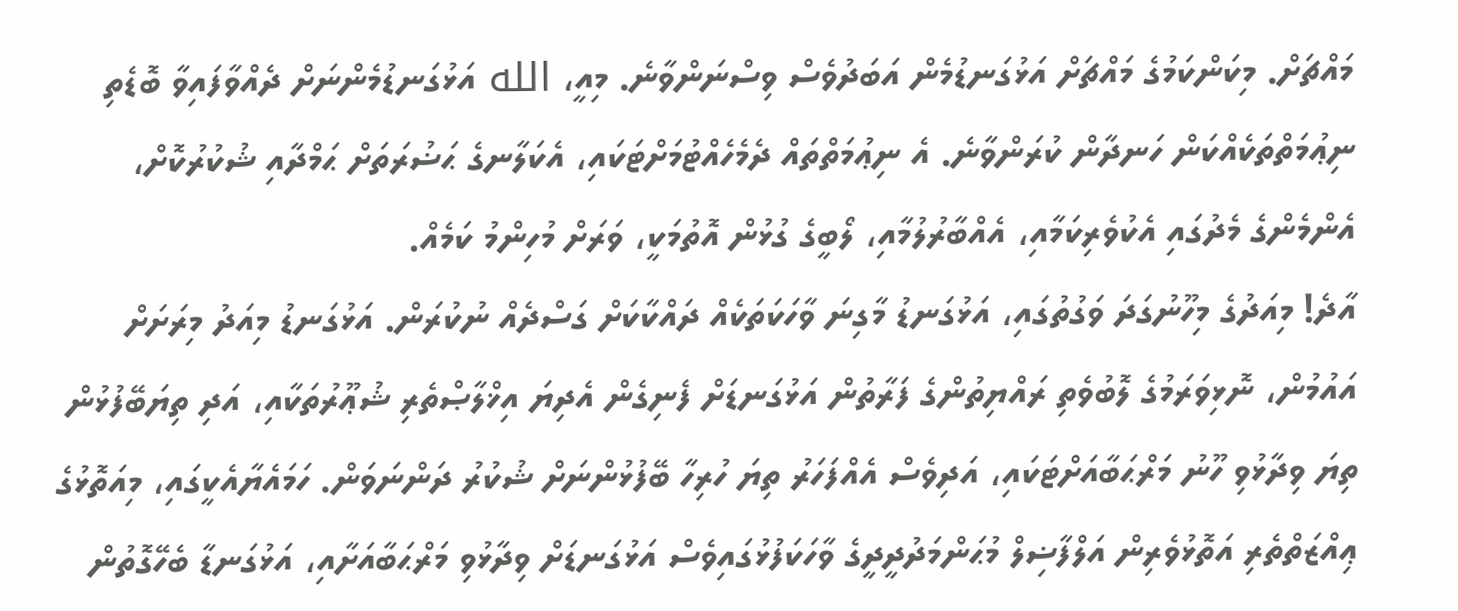މައްޗަށް. މިކަންކަމުގެ މައްޗަށް އަޅުގަނޑުމެން އަބަދުވެސް ވިސްނަންވާނެ. މިއީ، الله އަޅުގަނޑުމެންނަށް ދެއްވާފައިވާ ބޮޑެތި ނިޢުމަތްތަކެއްކަން ހަނދާން ކުރަންވާނެ. އެ ނިޢުމަތްތައް ދެމެހެއްޓުމަށްޓަކައި، އެކަލާނގެ ޙަޟުރަތަށް ޙަމްދާއި ޝުކުރުކޮށް، އެންމެންގެ މެދުގައި އެކުވެރިކަމާއި، އެއްބާރުލުމާއި، ލޯބީގެ ގުޅުން އޮތުމަކީ، ވަރަށް މުހިންމު ކަމެއް.
އާދެ! މިއަދުގެ މިހޫނުގަދަ ވަގުތުގައި، އަޅުގަނޑު މާގިނަ ވާހަކަތަކެއް ދައްކާކަށް ގަސްދެއް ނުކުރަން. އަޅުގަނޑު މިއަދު މިރަށަށް އައުމުން، ނޮޅިވަރަމުގެ ލޮބުވެތި ރައްޔިތުންގެ ފަރާތުން އަޅުގަނޑަށް ފެނިގެން އެދިޔަ އިޚްލާޞްތެރި ޝުޢޫރުތަކާއި، އަދި ތިޔަބޭފުޅުން ތިޔަ ވިދާޅުވި ހޫނު މަރްޙަބާއަށްޓަކައި، އަދިވެސް އެއްފަހަރު ތިޔަ ހުރިހާ ބޭފުޅުންނަށް ޝުކުރު ދަންނަވަން. ހަމައެޔާއެކީގައި، މިއަތޮޅުގެ ޢިއްޒަތްތެރި އަތޮޅުވެރިން އަލްފާޟިލް މުޙަންމަދުދީދީގެ ވާހަކަފުޅުގައިވެސް އަޅުގަނޑަށް ވިދާޅުވި މަރްޙަބާއަށާއި، އަޅުގަނޑާ ބެހޭގޮތުން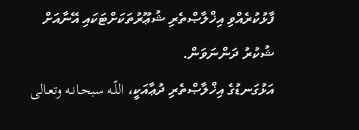ފާޅުކުރެއްވި އިޚްލާޞްތެރި ޝުޢޫރުތަކަށްޓަކައި އޭނާއަށް ޝުކުރު ދަންނަވަން.
އަޅުގަނޑުގެ އިޚްލާޞްތެރި ދުޢާއަކީ، اللّـه سبحـانـه وتعـالى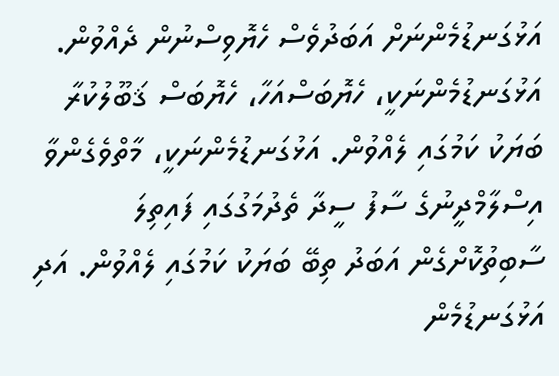އަޅުގަނޑުމެންނަށް އަބަދުވެސް ހެޔޮވިސްނުން ދެއްވުން. އަޅުގަނޑުމެންނަކީ، ހެޔޮބަސްއަހާ، ހެޔޮބަސް ޤަބޫލުކުރާ ބަޔަކު ކަމުގައި ލެއްވުން. އަޅުގަނޑުމެންނަކީ، މާތްވެގެންވާ އިސްލާމްދީނުގެ ސާފު ސީދާ ތެދުމަގުގައި ފައިތިލަ ސާބިތުކޮށްގެން އަބަދު ތިބޭ ބަޔަކު ކަމުގައި ލެއްވުން. އަދި އަޅުގަނޑުމެން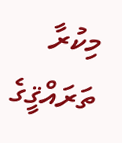މިކުރާ ތަރައްޤީގެ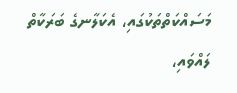މަސައްކަތްތަކުގައި، އެކަލާނގެ ބަރަކާތް ލައްވައި،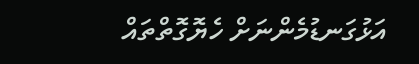އަޅުގަނޑުމެންނަށް ހެޔޮގޮތްތައް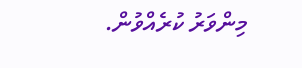މިންވަރު ކުރެއްވުން.